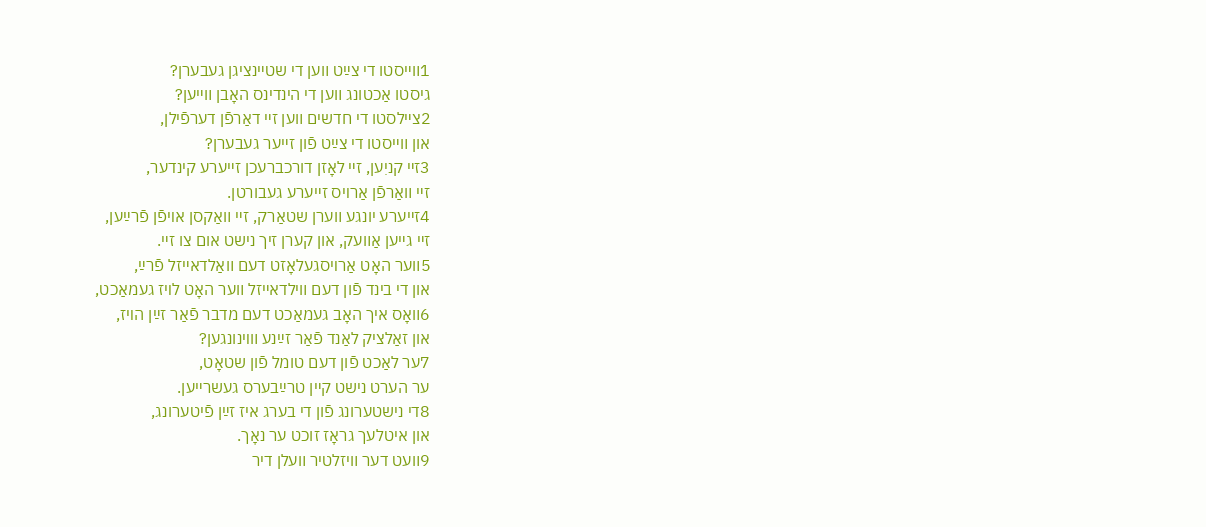1װײסטו די צײַט װען די שטײנציגן געבערן?
גיסטו אַכטונג װען די הינדינס האָבן װײען?
2צײלסטו די חדשים װען זײ דאַרפֿן דערפֿילן,
און װײסטו די צײַט פֿון זײער געבערן?
3זײ קניִען, זײ לאָזן דורכברעכן זײערע קינדער,
זײ װאַרפֿן אַרױס זײערע געבורטן.
4זײערע יונגע װערן שטאַרק, זײ װאַקסן אױפֿן פֿרײַען,
זײ גײען אַװעק, און קערן זיך נישט אום צו זײ.
5װער האָט אַרױסגעלאָזט דעם װאַלדאײזל פֿרײַ,
און די בינד פֿון דעם װילדאײזל װער האָט לױז געמאַכט,
6װאָס איך האָב געמאַכט דעם מדבר פֿאַר זײַן הױז,
און זאַלציק לאַנד פֿאַר זײַנע װױנונגען?
7ער לאַכט פֿון דעם טומל פֿון שטאָט,
ער הערט נישט קײן טרײַבערס געשרײען.
8די נישטערונג פֿון די בערג איז זײַן פֿיטערונג,
און איטלעך גראָז זוכט ער נאָך.
9װעט דער װיזלטיר װעלן דיר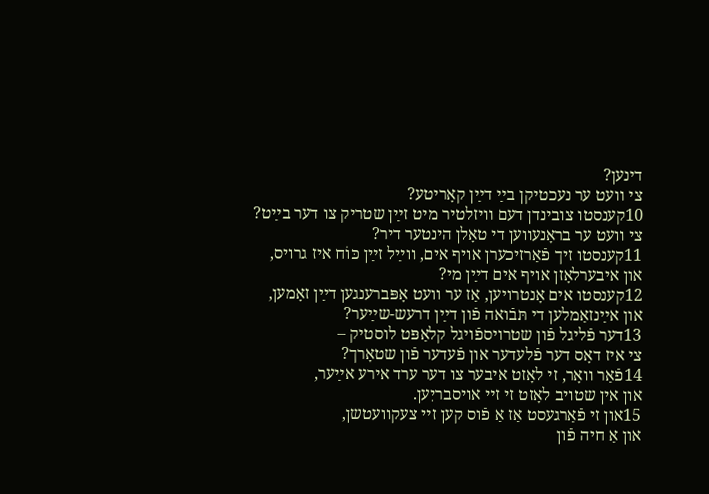דינען?
צי װעט ער נעכטיקן בײַ דײַן קאָריטע?
10קענסטו צובינדן דעם װיזלטיר מיט זײַן שטריק צו דער בײַט?
צי װעט ער בראָנעװען די טאָלן הינטער דיר?
11קענסטו זיך פֿאַרזיכערן אױף אים, װײַל זײַן כּוֹח איז גרױס,
און איבערלאָזן אױף אים דײַן מי?
12קענסטו אים אָנטרױען, אַז ער װעט אָפּברענגען דײַן זאָמען,
און אײַנזאַמלען די תּבֿואה פֿון דײַן דרעש-שײַער?
13דער פֿליגל פֿון שטרױספֿױגל קלאַפּט לוסטיק –
צי איז דאָס דער פֿלעדער און פֿעדער פֿון שטאָרך?
14פֿאַר װאָר, זי לאָזט איבער צו דער ערד אירע אײַער,
און אין שטױב לאָזט זי זײ אױסבריִען.
15און זי פֿאַרגעסט אַז אַ פֿוס קען זײ צעקװעטשן,
און אַ חיה פֿון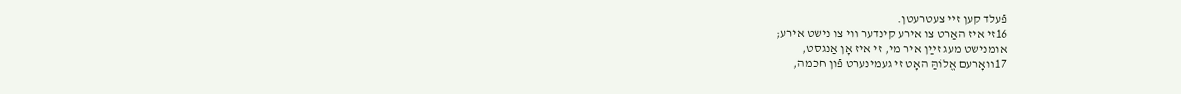פֿעלד קען זײ צעטרעטן.
16זי איז האַרט צו אירע קינדער װי צו נישט אירע;
אומנישט מעג זײַן איר מי, זי איז אָן אַנגסט,
17װאָרעם אֱלוֹהַּ האָט זי געמינערט פֿון חכמה,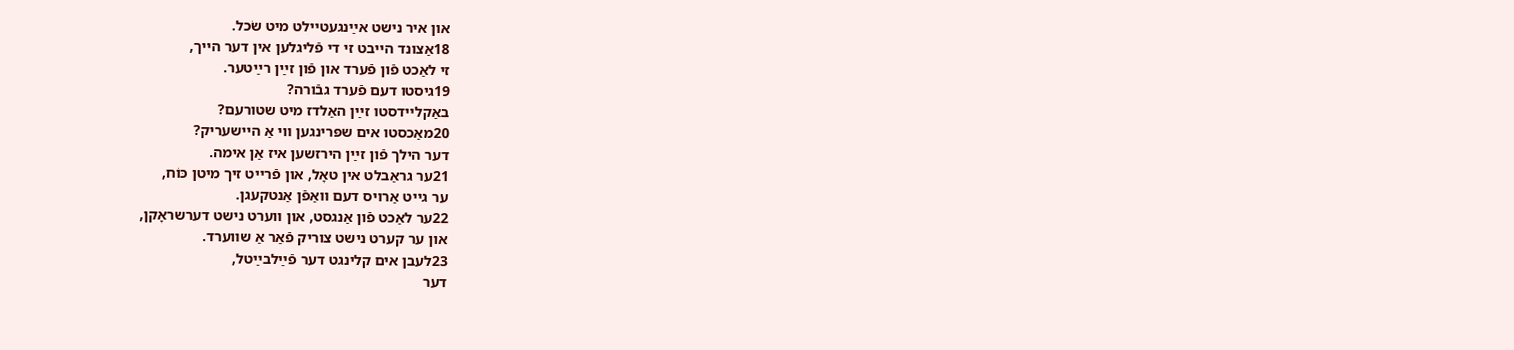און איר נישט אײַנגעטײלט מיט שׂכל.
18אַצונד הײבט זי די פֿליגלען אין דער הײך,
זי לאַכט פֿון פֿערד און פֿון זײַן רײַטער.
19גיסטו דעם פֿערד גבֿורה?
באַקלײדסטו זײַן האַלדז מיט שטורעם?
20מאַכסטו אים שפּרינגען װי אַ הײשעריק?
דער הילך פֿון זײַן הירזשען איז אַן אימה.
21ער גראַבלט אין טאָל, און פֿרײט זיך מיטן כּוֹח,
ער גײט אַרױס דעם װאַפֿן אַנטקעגן.
22ער לאַכט פֿון אַנגסט, און װערט נישט דערשראָקן,
און ער קערט נישט צוריק פֿאַר אַ שװערד.
23לעבן אים קלינגט דער פֿײַלבײַטל,
דער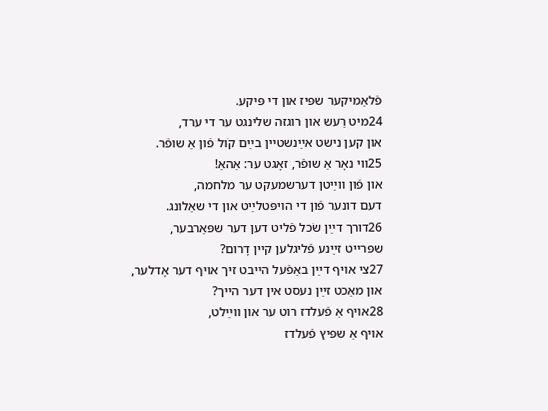פֿלאַמיקער שפּיז און די פּיקע.
24מיט רַעש און רוגזה שלינגט ער די ערד,
און קען נישט אײַנשטײן בײַם קֹול פֿון אַ שופֿר.
25װי נאָר אַ שופֿר, זאָגט ער: אַהאַ!
און פֿון װײַטן דערשמעקט ער מלחמה,
דעם דונער פֿון די הױפּטלײַט און די שאַלונג.
26דורך דײַן שׂכל פֿליט דען דער שפּאַרבער,
שפּרײט זײַנע פֿליגלען קײן דָרום?
27צי אױף דײַן באַפֿעל הײבט זיך אױף דער אָדלער,
און מאַכט זײַן נעסט אין דער הײך?
28אױף אַ פֿעלדז רוט ער און װײַלט,
אױף אַ שפּיץ פֿעלדז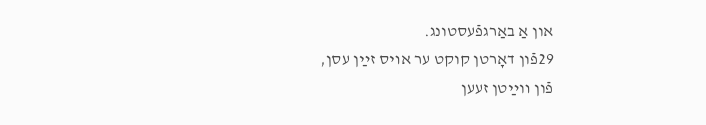און אַ באַרגפֿעסטונג.
29פֿון דאָרטן קוקט ער אױס זײַן עסן,
פֿון װײַטן זעען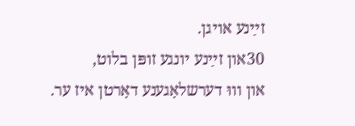זײַנע אױגן.
30און זײַנע יונגע זופּן בלוט,
און װוּ דערשלאָגענע דאָרטן איז ער.